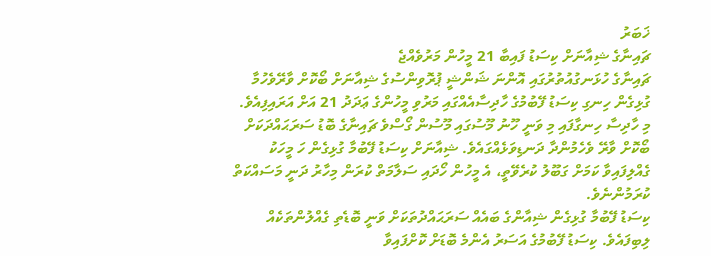ޚަބަރު
ޗައިނާގެ ޝިއާނަށް ކިސަޑު ފައިބާ 21 މީހުން މަރުވެއްޖެ
ޗައިނާގެ ހުޅަނގުއުތުރުގައި އޮންނަ ޝަންޝީ ޕުރޮވިންސުގެ ޝިއާނަށް ބޯކޮށް ވާރޭވެހުމާ ގުޅިގެން ހިނގި ކިސަޑު ފޭބުމުގެ ހާދިސާއެއްގައި މަރުވި މީހުންގެ ޢަދަދު 21 އަށް އަރައިފިއެވެ. މި ހާދިސާ ހިނގާފައި މި ވަނީ ހޫނު މޫސުގައި މޫސުން ގޯސްވެ ޗައިނާގެ ބޮޑު ސަރަޙައްދަކަށް ބޯކޮށް ވާރޭ ވެހެމުންދާ ދަނޑިވަޅެއްގައެވެ. ޝިއާނަށް ކިސަޑު ފޭބުމާ ގުޅިގެން ހަ މީހަކު ގެއްލިފައިވާ ކަމަށް ގަބޫލު ކުރެވޭތީ، އެ މީހުން ހޯދައި ސަލާމަތް ކުރަން މިހާރު ދަނީ މަސައްކަތް ކުރަމުންނެވެ.
ކިސަޑު ފޭބުމާ ގުޅިގެން ޝިއާންގެ ބައެއް ސަރަޙައްދުތަކަށް ވަނީ ބޮޑެތި ގެއްލުންތަކެއް ލިބިފައެވެ. ކިސަޑު ފޭބުމުގެ އަސަރު އެންމެ ބޮޑަށް ކޮށްފައިވާ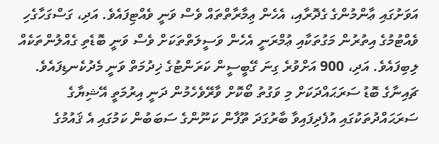އަވަށުގައި ޢާންމުންގެ ގެދޮރާއި، އެހެން ޢިމާރާތްތައް ވެސް ވަނީ ވެއްޓިފައެވެ. އަދި، ގަސްގަހާގެހި ވެއްޓުމުގެ އިތުރުން މަގުތަކާއި ޢުމްރަނީ އެހެން ވަސީލަތްތަކަށް ވެސް ވަނީ ބޮޑެތި ގެއްލުންތަކެއް ލިބިފައެވެ. އަދި، 900 އަށްވުރެ ގިނަ ގޭބީސީން ކަރަންޓުގެ ޚިދުމަތް ވަނީ މެދުކެނޑިފައެވެ.
ޗައިނާގެ ބޮޑު ސަރަޙައްދަކަށް މި ވަގުތު ބޯކޮށް ވާރޭވެހެމުން ދަނީ އިރުމަތީ އޭޝިޔާގެ ސަރަޙައްދުތަކުގައި އުފެދިފައިވާ ބާރުގަދަ ތޫފާން ކަނޫންގެ ސަބަބުން ކަމުގައި އެ ޤައުމުގެ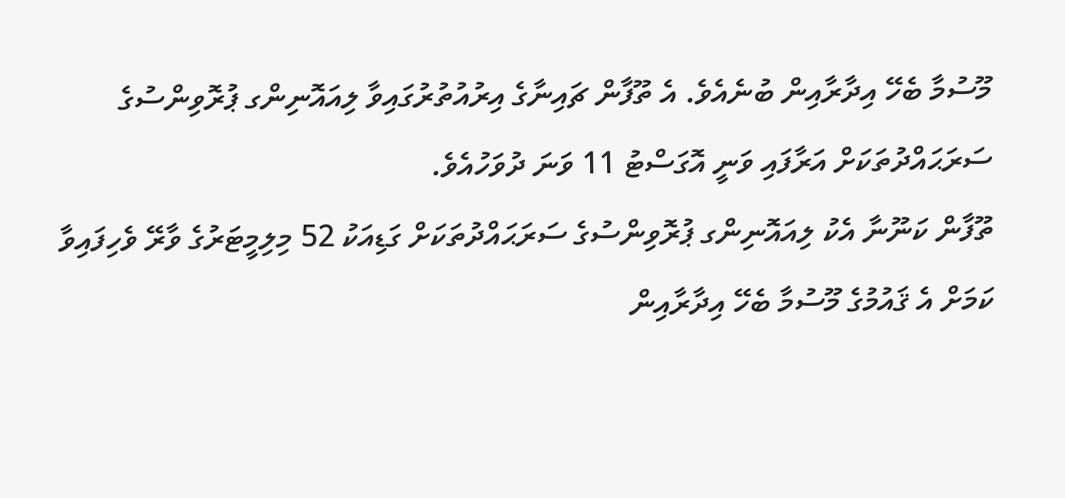މޫސުމާ ބެހޭ އިދާރާއިން ބުނެއެވެ. އެ ތޫފާން ޗައިނާގެ އިރުއުތުރުގައިވާ ލިއައޮނިންގ ޕުރޮވިންސުގެ ސަރަޙައްދުތަކަށް އަރާފައި ވަނީ އޮގަސްޓު 11 ވަނަ ދުވަހުއެވެ.
ތޫފާން ކަނޫނާ އެކު ލިއައޮނިންގ ޕުރޮވިންސުގެ ސަރަޙައްދުތަކަށް ގަޑިއަކު 52 މިލިމީޓަރުގެ ވާރޭ ވެހިފައިވާ ކަމަށް އެ ޤައުމުގެ މޫސުމާ ބެހޭ އިދާރާއިން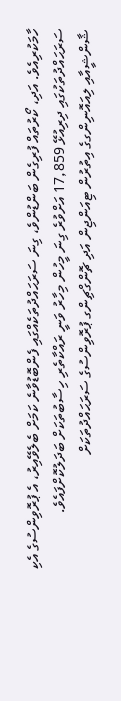ހާމަކުރިއެވެ. އަދި، ކޯރުތައް ފުރިގެން ބަންޑުންވެ، ގިނަ ސަރަޙައްދުތަކެއްގައި ފެންބޮޑުވާނެ ކަމަށް ބެލެވޭއިރު، އެ ޕުރޮވިންސުގެ އެކި ސަރަޙައްދުތަކުގައި ދިރިއުޅޭ 17,859 އަށްވުރެ ގިނަ މީހުން މިހާރު ވަނީ ރައްކާތެރި ހިސާބުތަކަށް ބަދަލުކޮށްފައެވެ.
ޝާންޝީއާއި ލިއައޮނިންގގެ އިތުރުން ޓިއަންޖިން އަދި ޗޮންގްޗިންގ ޕުރޮވިންސުގެ ސަރަޙައްދުތަކަށް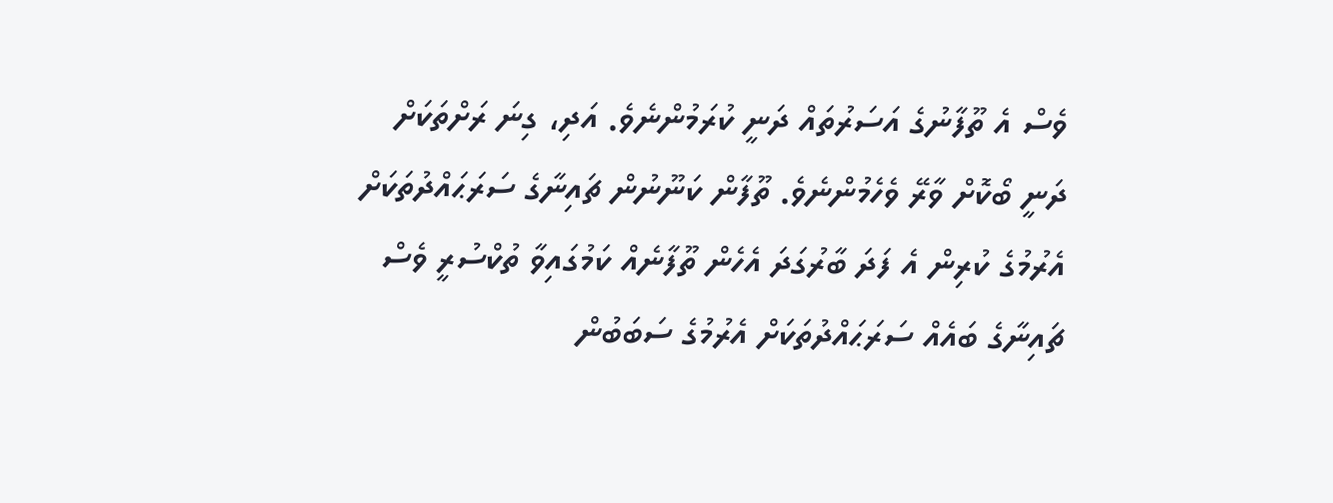ވެސް އެ ތޫފާނުގެ އަސަރުތައް ދަނީ ކުރަމުންނެވެ. އަދި، ގިނަ ރަށްތަކަށް ދަނީ ބޯކޮށް ވާރޭ ވެހެމުންނެވެ. ތޫފާން ކަނޫނުން ޗައިނާގެ ސަރަޙައްދުތަކަށް އެރުމުގެ ކުރިން އެ ފަދަ ބާރުގަދަ އެހެން ތޫފާނެއް ކަމުގައިވާ ތުކްސުރީ ވެސް ޗައިނާގެ ބައެއް ސަރަޙައްދުތަކަށް އެރުމުގެ ސަބަބުން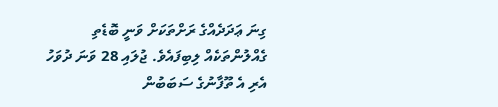ގިނަ ޢަދަދެއްގެ ރަށްތަކަށް ވަނީ ބޮޑެތި ގެއްލުންތަކެއް ލިބިފައެވެ. ޖުލައި 28 ވަނަ ދުވަހު އެރި އެ ތޫފާނުގެ ސަބަބުން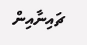ޗައިނާއިން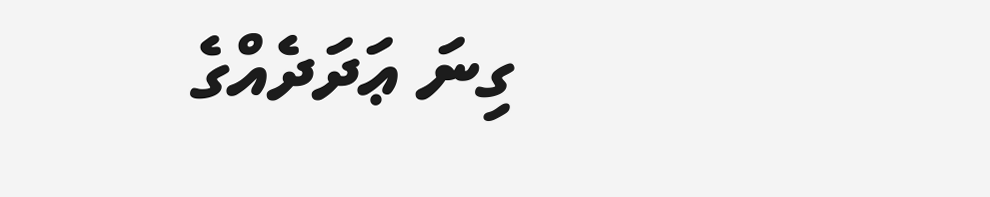ގިނަ ޢަދަދެއްގެ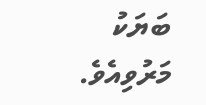ބަޔަކު މަރުވިއެވެ.